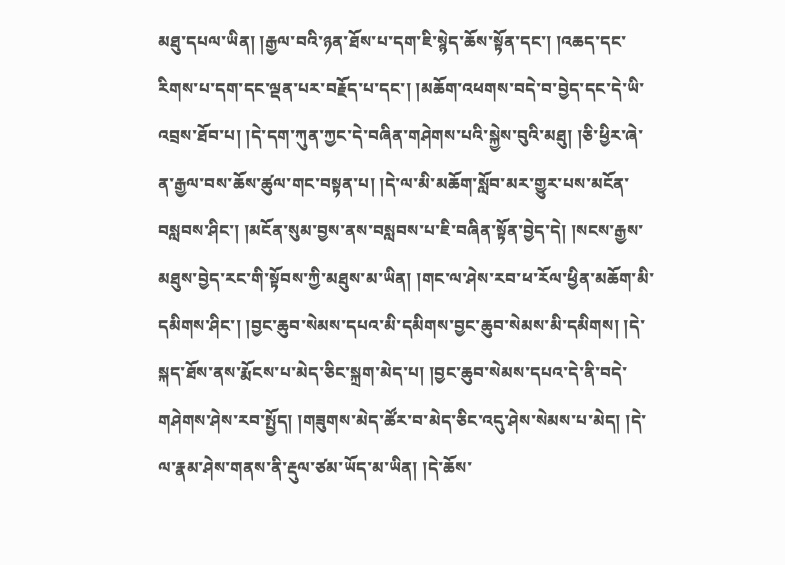མཐུ་དཔལ་ཡིན། །རྒྱལ་བའི་ཉན་ཐོས་པ་དག་ཇི་སྙེད་ཆོས་སྟོན་དང་། །འཆད་དང་རིགས་པ་དག་དང་ལྡན་པར་བརྗོད་པ་དང་། །མཆོག་འཕགས་བདེ་བ་བྱེད་དང་དེ་ཡི་འབྲས་ཐོབ་པ། །དེ་དག་ཀུན་ཀྱང་དེ་བཞིན་གཤེགས་པའི་སྐྱེས་བུའི་མཐུ། །ཅི་ཕྱིར་ཞེ་ན་རྒྱལ་བས་ཆོས་ཚུལ་གང་བསྟན་པ། །དེ་ལ་མི་མཆོག་སློབ་མར་གྱུར་པས་མངོན་བསླབས་ཤིང་། །མངོན་སུམ་བྱས་ནས་བསླབས་པ་ཇི་བཞིན་སྟོན་བྱེད་དེ། །སངས་རྒྱས་མཐུས་བྱེད་རང་གི་སྟོབས་ཀྱི་མཐུས་མ་ཡིན། །གང་ལ་ཤེས་རབ་ཕ་རོལ་ཕྱིན་མཆོག་མི་དམིགས་ཤིང་། །བྱང་ཆུབ་སེམས་དཔའ་མི་དམིགས་བྱང་ཆུབ་སེམས་མི་དམིགས། །དེ་སྐད་ཐོས་ནས་རྨོངས་པ་མེད་ཅིང་སྐྲག་མེད་པ། །བྱང་ཆུབ་སེམས་དཔའ་དེ་ནི་བདེ་གཤེགས་ཤེས་རབ་སྤྱོད། །གཟུགས་མེད་ཚོར་བ་མེད་ཅིང་འདུ་ཤེས་སེམས་པ་མེད། །དེ་ལ་རྣམ་ཤེས་གནས་ནི་རྡུལ་ཙམ་ཡོད་མ་ཡིན། །དེ་ཆོས་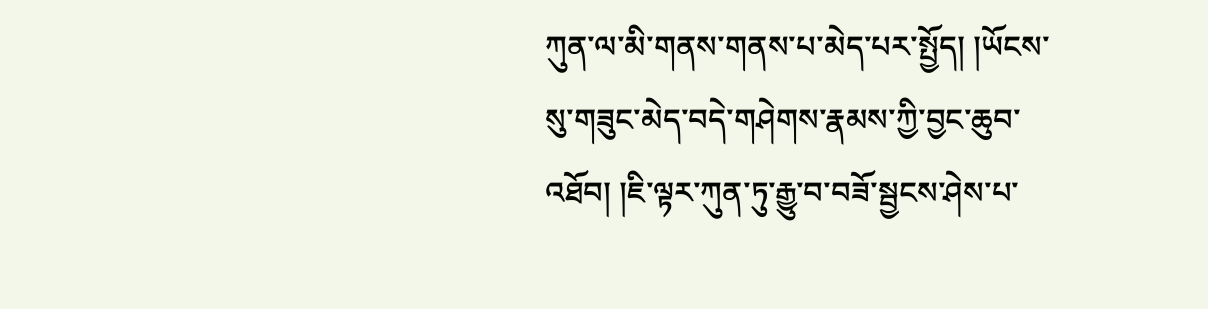ཀུན་ལ་མི་གནས་གནས་པ་མེད་པར་སྤྱོད། །ཡོངས་སུ་གཟུང་མེད་བདེ་གཤེགས་རྣམས་ཀྱི་བྱང་ཆུབ་འཐོབ། །ཇི་ལྟར་ཀུན་ཏུ་རྒྱུ་བ་བཟོ་སྦྱངས་ཤེས་པ་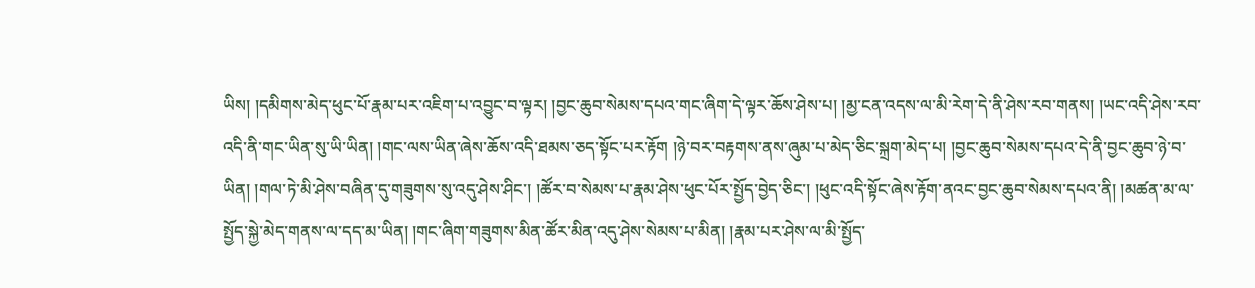ཡིས། །དམིགས་མེད་ཕུང་པོ་རྣམ་པར་འཇིག་པ་འབྱུང་བ་ལྟར། །བྱང་ཆུབ་སེམས་དཔའ་གང་ཞིག་དེ་ལྟར་ཆོས་ཤེས་པ། །མྱ་ངན་འདས་ལ་མི་རེག་དེ་ནི་ཤེས་རབ་གནས། །ཡང་འདི་ཤེས་རབ་འདི་ནི་གང་ཡིན་སུ་ཡི་ཡིན། །གང་ལས་ཡིན་ཞེས་ཆོས་འདི་ཐམས་ཅད་སྟོང་པར་རྟོག །ཉེ་བར་བརྟགས་ནས་ཞུམ་པ་མེད་ཅིང་སྐྲག་མེད་པ། །བྱང་ཆུབ་སེམས་དཔའ་དེ་ནི་བྱང་ཆུབ་ཉེ་བ་ཡིན། །གལ་ཏེ་མི་ཤེས་བཞིན་དུ་གཟུགས་སུ་འདུ་ཤེས་ཤིང་། །ཚོར་བ་སེམས་པ་རྣམ་ཤེས་ཕུང་པོར་སྤྱོད་བྱེད་ཅིང་། །ཕུང་འདི་སྟོང་ཞེས་རྟོག་ནའང་བྱང་ཆུབ་སེམས་དཔའ་ནི། །མཚན་མ་ལ་སྤྱོད་སྐྱེ་མེད་གནས་ལ་དད་མ་ཡིན། །གང་ཞིག་གཟུགས་མིན་ཚོར་མིན་འདུ་ཤེས་སེམས་པ་མིན། །རྣམ་པར་ཤེས་ལ་མི་སྤྱོད་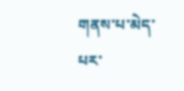གནས་པ་མེད་པར་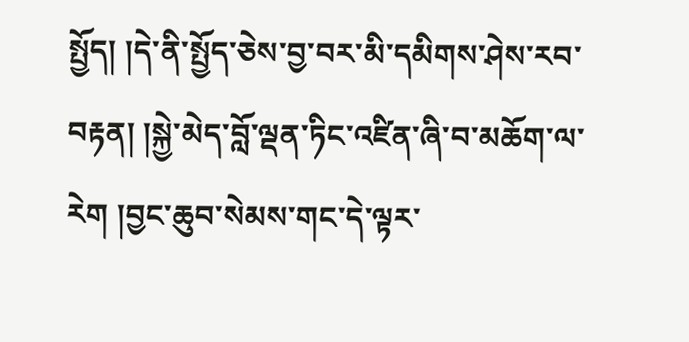སྤྱོད། །དེ་ནི་སྤྱོད་ཅེས་བྱ་བར་མི་དམིགས་ཤེས་རབ་བརྟན། །སྐྱེ་མེད་བློ་ལྡན་ཏིང་འཛིན་ཞི་བ་མཆོག་ལ་རེག །བྱང་ཆུབ་སེམས་གང་དེ་ལྟར་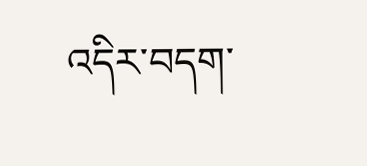འདིར་བདག་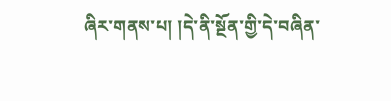ཞིར་གནས་པ། །དེ་ནི་སྔོན་གྱི་དེ་བཞིན་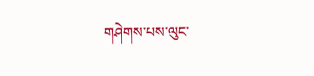གཤེགས་པས་ལུང་